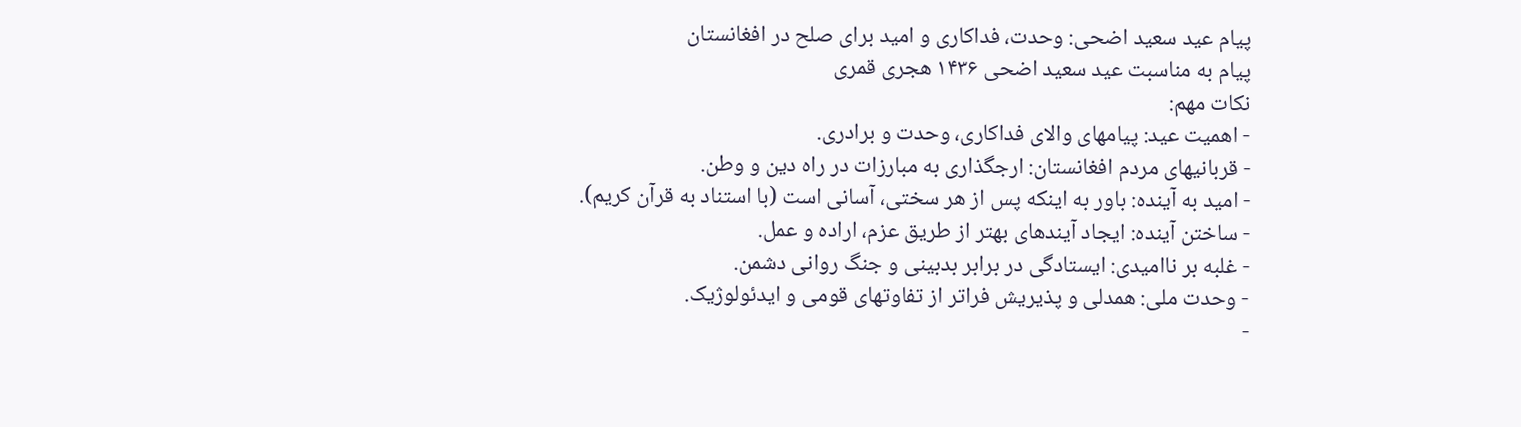پیام عید سعید اضحی: وحدت، فداکاری و امید برای صلح در افغانستان
پیام به مناسبت عید سعید اضحی ۱۴۳۶ هجری قمری
نکات مهم:
- اهمیت عید: پیامهای والای فداکاری، وحدت و برادری.
- قربانیهای مردم افغانستان: ارجگذاری به مبارزات در راه دین و وطن.
- امید به آینده: باور به اینکه پس از هر سختی، آسانی است (با استناد به قرآن کریم).
- ساختن آینده: ایجاد آیندهای بهتر از طریق عزم، اراده و عمل.
- غلبه بر ناامیدی: ایستادگی در برابر بدبینی و جنگ روانی دشمن.
- وحدت ملی: همدلی و پذیریش فراتر از تفاوتهای قومی و ایدئولوژیک.
-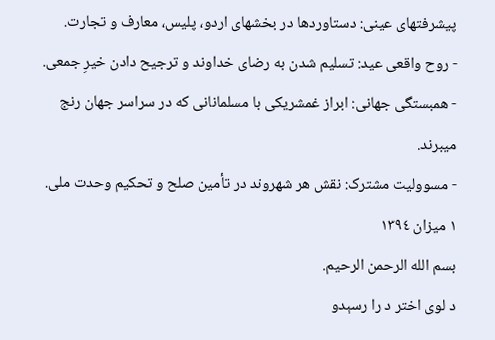پیشرفتهای عینی: دستاوردها در بخشهای اردو، پلیس، معارف و تجارت.
- روح واقعی عید: تسلیم شدن به رضای خداوند و ترجیح دادن خیرِ جمعی.
- همبستگی جهانی: ابراز غمشریکی با مسلمانانی که در سراسر جهان رنج میبرند.
- مسوولیت مشترک: نقش هر شهروند در تأمین صلح و تحکیم وحدت ملی.
١ میزان ١٣٩٤
بسم الله الرحمن الرحیم.
د لوی اختر د را رسېدو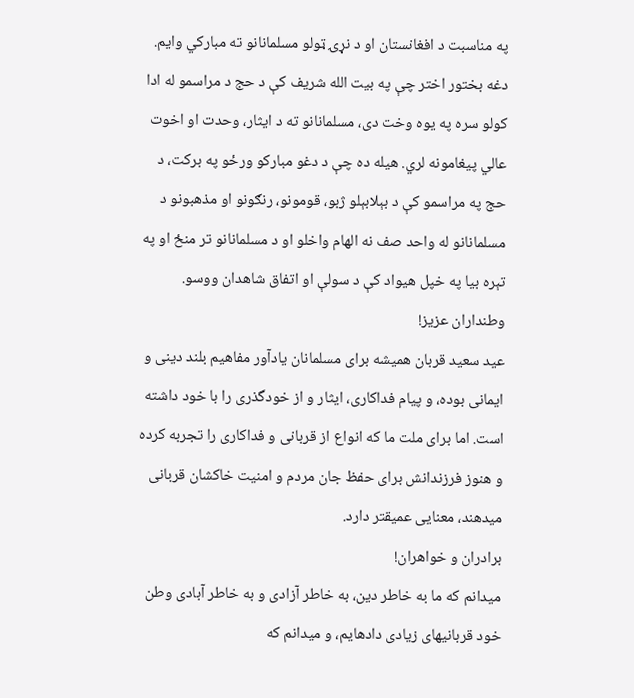په مناسبت د افغانستان او د نړۍ ټولو مسلمانانو ته مبارکي وایم. دغه بختور اختر چې په بیت الله شریف کې د حج د مراسمو له ادا کولو سره په یوه وخت دی، مسلمانانو ته د ایثار، وحدت او اخوت عالي پیغامونه لري. هیله ده چې د دغو مبارکو ورځو په برکت، د حج په مراسمو کې د بېلابېلو ژبو، قومونو، رنګونو او مذهبونو د مسلمانانو له واحد صف نه الهام واخلو او د مسلمانانو تر منځ او په تېره بیا په خپل هیواد کې د سولې او اتفاق شاهدان ووسو.
وطنداران عزیز!
عید سعید قربان همیشه برای مسلمانان یادآور مفاهیم بلند دینی و ایمانی بوده، و پیام فداکاری، ایثار و از خودگذری را با خود داشته است. اما برای ملت ما که انواع از قربانی و فداکاری را تجربه کرده و هنوز فرزندانش برای حفظ جان مردم و امنیت خاکشان قربانی میدهند، معنایی عمیقتر دارد.
برادران و خواهران!
میدانم که ما به خاطر دین، به خاطر آزادی و به خاطر آبادی وطن خود قربانیهای زیادی دادهایم، و میدانم که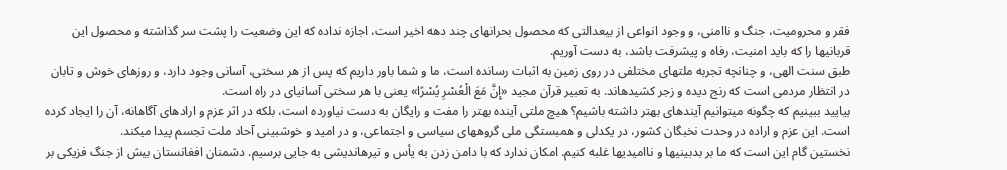فقر و محرومیت، جنگ و ناامنی، و وجود انواعی از بیعدالتی که محصول بحرانهای چند دهه اخیر است، اجازه نداده که این وضعیت را پشت سر گذاشته و محصول این قربانیها را که باید امنیت، رفاه و پیشرفت باشد، به دست آوریم.
طبق سنت الهی، و چنانچه تجربه ملتهای مختلفی در روی زمین به اثبات رسانده است، ما و شما باور داریم که پس از هر سختی، آسانی وجود دارد، و روزهای خوش و تابان در انتظار مردمی است که رنج دیده و زجر کشیدهاند. به تعبیر قرآن مجید «إِنَّ مَعَ الْعُسْرِ يُسْرًا» یعنی با هر سختی آسانیای در راه است.
بیایید ببینیم که چگونه میتوانیم آیندهای بهتر داشته باشیم؟ هیچ ملتی آینده بهتر را مفت و رایگان به دست نیاورده است، بلکه در اثر عزم و ارادهای آگاهانه، آن را ایجاد کرده است. این عزم و اراده در وحدت نخبگان کشور، در یکدلی و همبستگی ملی گروههای سیاسی و اجتماعی، و در امید و خوشبینی آحاد ملت تجسم پیدا میکند.
نخستین گام این است که ما بر بدبینیها و ناامیدیها غلبه کنیم. امکان ندارد که با دامن زدن به یأس و تیرهاندیشی به جایی برسیم. دشمنان افغانستان بیش از جنگ فزیکی بر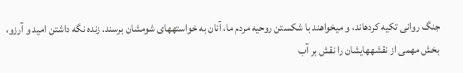جنگ روانی تکیه کردهاند، و میخواهند با شکستن روحیه مردم ما، آنان به خواستههای شومشان برسند. زنده نگه داشتن امید و آرزو، بخش مهمی از نقشههایشان را نقش بر آب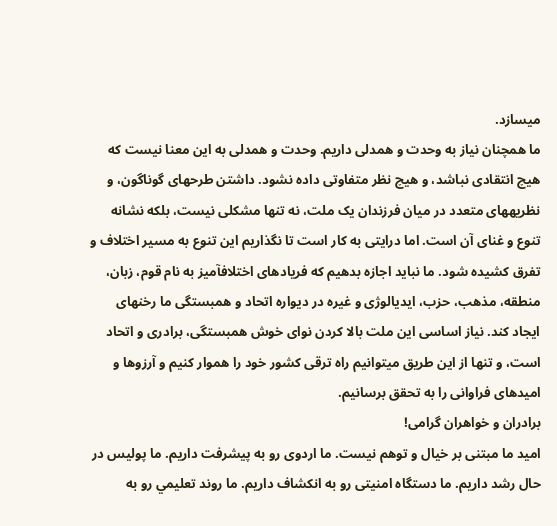میسازد.
ما همچنان نیاز به وحدت و همدلی داریم. وحدت و همدلی به این معنا نیست که هیچ انتقادی نباشد، و هیچ نظر متفاوتی داده نشود. داشتن طرحهای گوناگون، و نظریههای متعدد در میان فرزندان یک ملت، نه تنها مشکلی نیست، بلکه نشانه تنوع و غنای آن است. اما درایتی به کار است تا نگذاریم این تنوع به مسیر اختلاف و تفرق کشیده شود. ما نباید اجازه بدهیم که فریادهای اختلافآمیز به نام قوم، زبان، منطقه، مذهب، حزب، ایدیالوژی و غیره در دیواره اتحاد و همبستگی ما رخنهای ایجاد کند. نیاز اساسی این ملت بالا کردن نوای خوش همبستگی، برادری و اتحاد است، و تنها از این طریق میتوانیم راه ترقی کشور خود را هموار کنیم و آرزوها و امیدهای فراوانی را به تحقق برسانیم.
برادران و خواهران گرامی!
امید ما مبتنی بر خیال و توهم نیست. ما اردوی رو به پیشرفت داریم. ما پولیس در حال رشد داریم. ما دستگاه امنیتی رو به انکشاف داریم. ما روند تعليمي رو به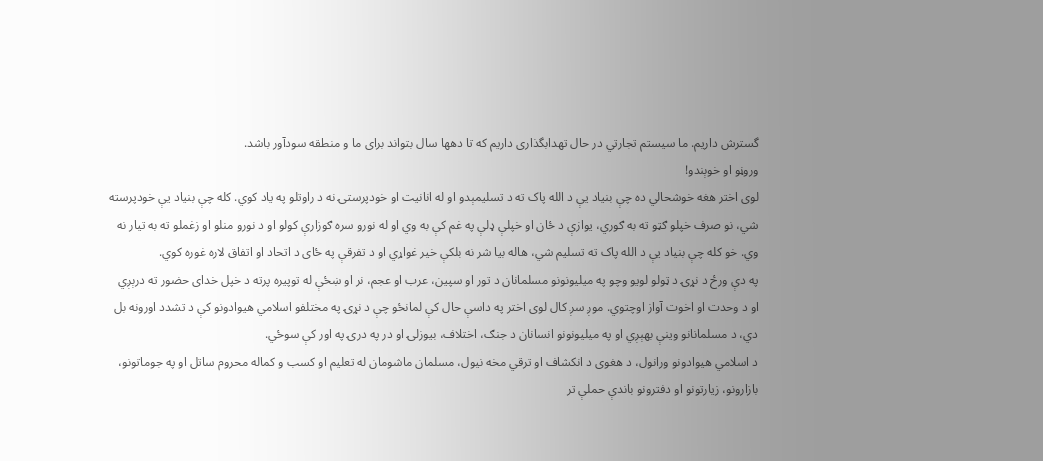گسترش داریم. ما سیستم تجارتي در حال تهدابگذاری داریم که تا دهها سال بتواند برای ما و منطقه سودآور باشد.
وروڼو او خوېندو!
لوی اختر هغه خوشحالي ده چې بنیاد یې د الله پاک ته د تسلیمېدو او له انانیت او خودپرستۍ نه د راوتلو په یاد کوي. کله چې بنیاد یې خودپرسته شي، نو صرف خپلو ګټو ته به ګوري، یوازې د ځان او خپلې ډلې په غم کې به وي او له نورو سره ګوزارې کولو او د نورو منلو او زغملو ته به تیار نه وي. خو کله چې بنیاد یې د الله پاک ته تسلیم شي، هاله بیا شر نه بلکې خیر غواړي او د تفرقې په ځای د اتحاد او اتفاق لاره غوره کوي.
په دې ورځ د نړۍ د ټولو لویو وچو په میلیونونو مسلمانان د تور او سپین، عرب او عجم، نر او ښځې له توپیره پرته د خپل خدای حضور ته درېږي او د وحدت او اخوت آواز اوچتوي. موږ سږ کال لوی اختر په داسې حال کې لمانځو چې د نړۍ په مختلفو اسلامي هیوادونو کې د تشدد اورونه بل دي، د مسلمانانو وینې بهېږي او په میلیونونو انسانان د جنګ، اختلاف، بیوزلۍ او در په درۍ په اور کې سوځي.
د اسلامي هیوادونو ورانول، د هغوی د انکشاف او ترقي مخه نیول، مسلمان ماشومان له تعلیم او کسب و کماله محروم ساتل او په جوماتونو، بازارونو، زیارتونو او دفترونو باندې حملې تر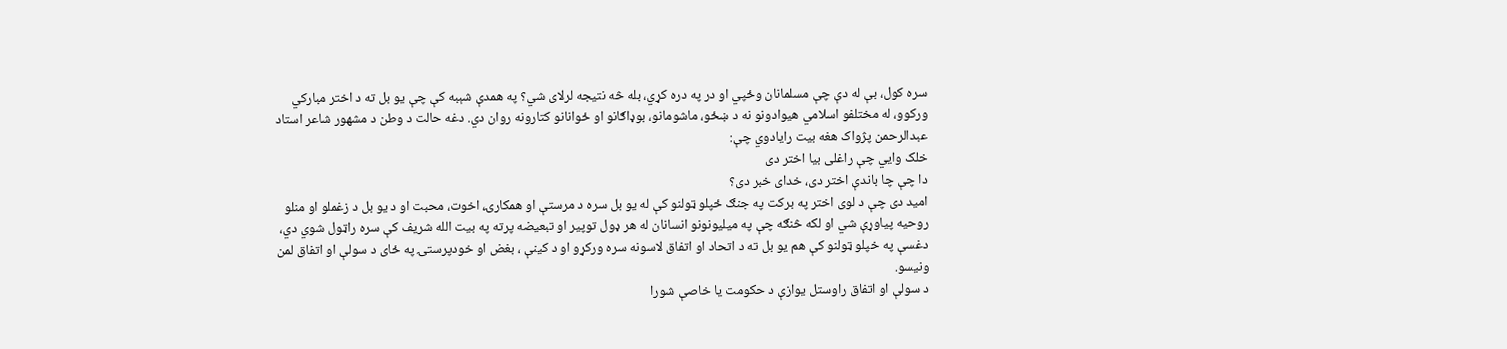سره کول، بې له دې چې مسلمانان وځپي او در په دره کړي، بله څه نتیجه لرلای شي؟ په همدې شېبه کې چې یو بل ته د اختر مبارکي ورکوو، له مختلفو اسلامي هیوادونو نه د ښځو، ماشومانو، بوډاګانو او ځوانانو کتارونه روان دي. دغه حالت د وطن د مشهور شاعر استاد عبدالرحمن پژواک هغه بیت رایادوي چې:
خلک وايي چې راغلی بیا اختر دی
دا چې چا باندې اختر دی، خدای خبر دی؟
امید دی چې د لوی اختر په برکت په جنګ ځپلو ټولنو کې له یو بل سره د مرستې او همکارۍ، اخوت، محبت او د یو بل د زغملو او منلو روحیه پیاوړې شي او لکه څنګه چې په میلیونونو انسانان له هر ډول توپیر او تبعیضه پرته په بیت الله شریف کې سره راټول شوي دي، دغسې په خپلو ټولنو کې هم یو بل ته د اتحاد او اتفاق لاسونه سره ورکړو او د کینې ، بغض او خودپرستۍ په ځای د سولې او اتفاق لمن ونیسو.
د سولې او اتفاق راوستل یوازې د حکومت یا خاصې شورا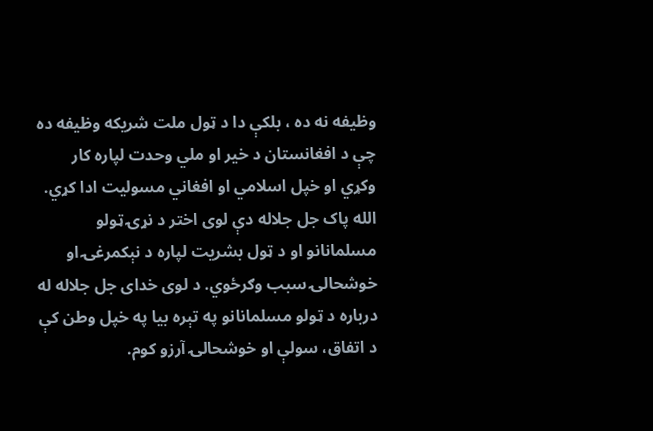وظیفه نه ده ، بلکې دا د ټول ملت شریکه وظیفه ده چې د افغانستان د خیر او ملي وحدت لپاره کار وکړي او خپل اسلامي او افغاني مسولیت ادا کړي.
الله پاک جل جلاله دې لوی اختر د نړۍ ټولو مسلمانانو او د ټول بشریت لپاره د نېکمرغۍ او خوشحالۍ سبب وګرځوي. د لوی خدای جل جلاله له درباره د ټولو مسلمانانو په تېره بیا په خپل وطن کې د اتفاق، سولې او خوشحالۍ آرزو کوم.